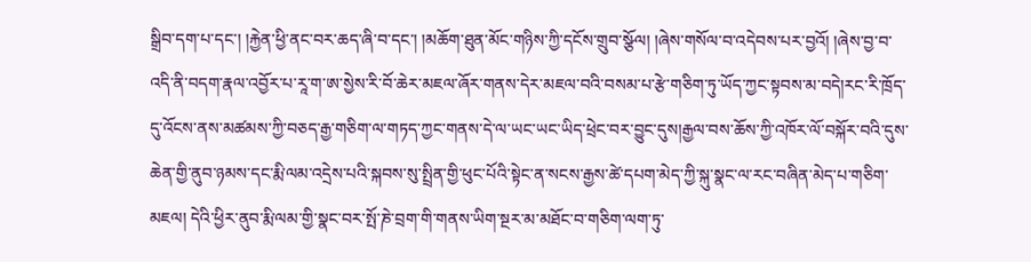སྒྲིབ་དག་པ་དང་། །རྐྱེན་ཕྱི་ནང་བར་ཆད་ཞི་བ་དང་། །མཆོག་ཐུན་མོང་གཉིས་ཀྱི་དངོས་གྲུབ་སྩོལ། །ཞེས་གསོལ་བ་འདེབས་པར་བྱའོ། །ཞེས་བྱ་བ་འདི་ནི་བདག་རྣལ་འབྱོར་པ་རཱ་ག་ཨ་སྱེས་རི་བོ་ཆེར་མཇལ་ཞོར་གནས་དེར་མཇལ་བའི་བསམ་པ་རྩེ་གཅིག་ཏུ་ཡོད་ཀྱང་སྟབས་མ་བདེ།རང་རི་ཁྲོད་དུ་འོངས་ནས་མཚམས་ཀྱི་བཅད་རྒྱ་གཅིག་ལ་གཏད་ཀྱང་གནས་དེ་ལ་ཡང་ཡང་ཡིད་ཕྲེང་བར་བྱུང་དུས།རྒྱལ་བས་ཆོས་ཀྱི་འཁོར་ལོ་བསྐོར་བའི་དུས་ཆེན་གྱི་ནུབ་ཉམས་དང་རྨི་ལམ་འདྲེས་པའི་སྐབས་སུ་སྤྲིན་གྱི་ཕུང་པོའི་སྟེང་ན་སངས་རྒྱས་ཚེ་དཔག་མེད་ཀྱི་སྐུ་སྣང་ལ་རང་བཞིན་མེད་པ་གཅིག་མཇལ། དེའི་ཕྱིར་ནུབ་རྨི་ལམ་གྱི་སྣང་བར་སྤོ་ཎེ་བྲག་གི་གནས་ཡིག་སྔར་མ་མཐོང་བ་གཅིག་ལག་ཏུ་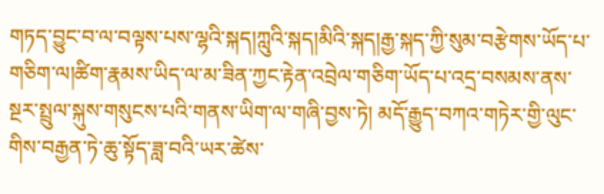གཏད་བྱུང་བ་ལ་བལྟས་པས་ལྷའི་སྐད།ཀླུའི་སྐད།མིའི་སྐད།རྒྱ་སྐད་ཀྱི་སུམ་བརྩེགས་ཡོད་པ་གཅིག་ལ།ཚིག་རྣམས་ཡིད་ལ་མ་ཟིན་ཀྱང་རྟེན་འབྲེལ་གཅིག་ཡོད་པ་འདྲ་བསམས་ནས་སྔར་སྤྲུལ་སྐུས་གསུངས་པའི་གནས་ཡིག་ལ་གཞི་བྱས་ཏེ། མདོ་རྒྱུད་བཀའ་གཏེར་གྱི་ལུང་གིས་བརྒྱན་ཏེ་ཆུ་སྟོད་ཟླ་བའི་ཡར་ཚེས་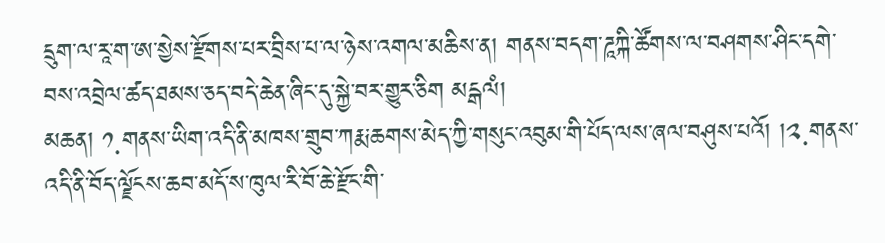དྲུག་ལ་རཱ་ག་ཨ་སྱེས་རྫོགས་པར་བྲིས་པ་ལ་ཉེས་འགལ་མཆིས་ན། གནས་བདག་ཌཱཀྐི་ཚོགས་ལ་བཤགས་ཤིང་དགེ་བས་འབྲེལ་ཚད་ཐམས་ཅད་བདེ་ཆེན་ཞིང་དུ་སྐྱེ་བར་གྱུར་ཅིག མངྒལཾ།
མཆན། ༡.གནས་ཡིག་འདི་ནི་མཁས་གྲུབ་ཀརྨ་ཆགས་མེད་ཀྱི་གསུང་འབུམ་གི་པོད་ལས་ཞལ་བཤུས་པའོ། །༢.གནས་འདི་ནི་བོད་ལྗོངས་ཆབ་མདོ་ས་ཁུལ་རི་བོ་ཆེ་རྫོང་གི་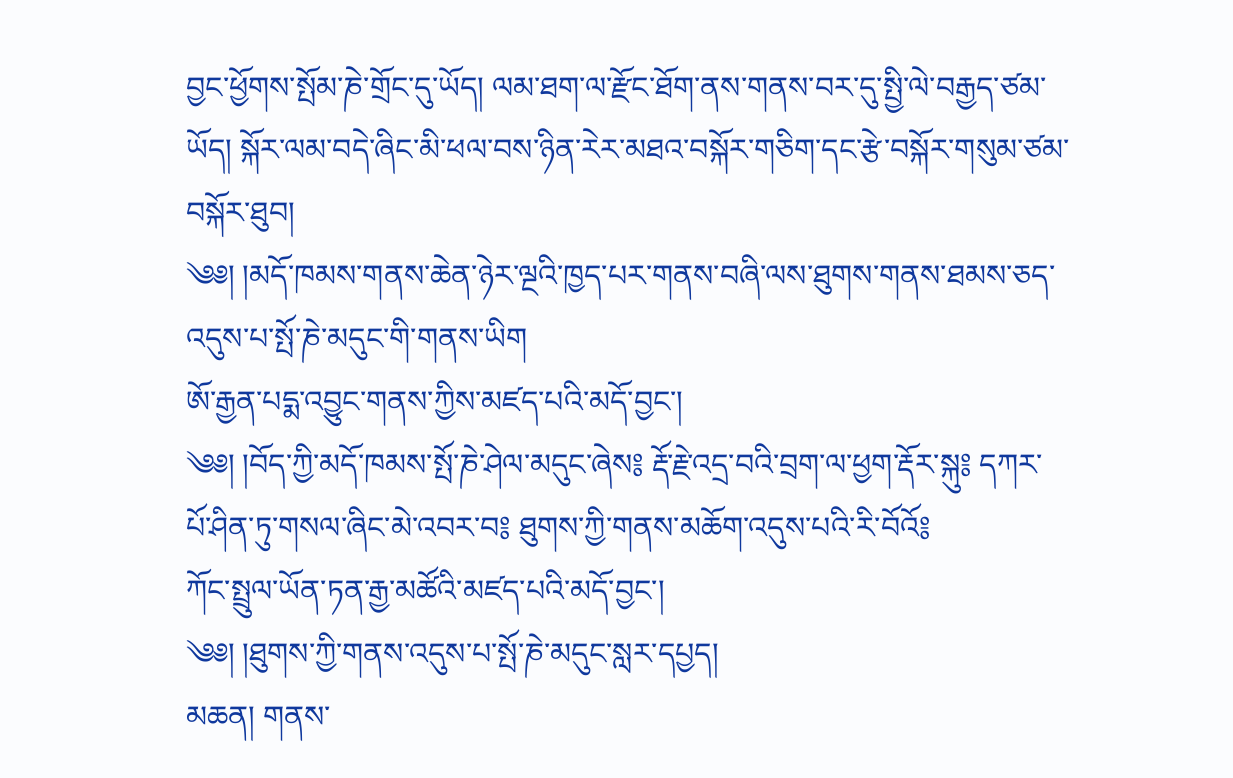བྱང་ཕྱོགས་སྤོམ་ཎེ་གྲོང་དུ་ཡོད། ལམ་ཐག་ལ་རྫོང་ཐོག་ནས་གནས་བར་དུ་སྤྱི་ལེ་བརྒྱད་ཙམ་ཡོད། སྐོར་ལམ་བདེ་ཞིང་མི་ཕལ་བས་ཉིན་རེར་མཐའ་བསྐོར་གཅིག་དང་རྩེ་བསྐོར་གསུམ་ཙམ་བསྐོར་ཐུབ།
༄༅། །མདོ་ཁམས་གནས་ཆེན་ཉེར་ལྔའི་ཁྱད་པར་གནས་བཞི་ལས་ཐུགས་གནས་ཐམས་ཅད་འདུས་པ་སྤོ་ཎེ་མདུང་གི་གནས་ཡིག
ཨོ་རྒྱན་པདྨ་འབྱུང་གནས་ཀྱིས་མཛད་པའི་མདོ་བྱང་།
༄༅། །བོད་ཀྱི་མདོ་ཁམས་སྤོ་ཎེ་ཤེལ་མདུང་ཞེས༔ རྡོ་རྗེ་འདྲ་བའི་བྲག་ལ་ཕྱག་རྡོར་སྐུ༔ དཀར་པོ་ཤིན་ཏུ་གསལ་ཞིང་མེ་འབར་བ༔ ཐུགས་ཀྱི་གནས་མཆོག་འདུས་པའི་རི་བོའོ༔
ཀོང་སྤྲུལ་ཡོན་ཏན་རྒྱ་མཚོའི་མཛད་པའི་མདོ་བྱང་།
༄༅། །ཐུགས་ཀྱི་གནས་འདུས་པ་སྤོ་ཎེ་མདུང་སླར་དཔྱད།
མཆན། གནས་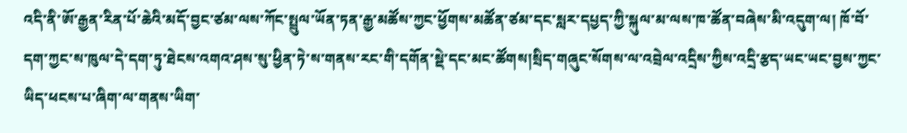འདི་ནི་ཨོ་རྒྱན་རིན་པོ་ཆེའི་མདོ་བྱང་ཙམ་ལས་ཀོང་སྤྲུལ་ཡོན་ཏན་རྒྱ་མཚོས་ཀྱང་ཕྱོགས་མཚོན་ཙམ་དང་སླར་དཔྱད་ཀྱི་སྐུལ་མ་ལས་ཁ་ཚོན་བཞེས་མི་འདུག་ལ། ཁོ་བོ་དག་ཀྱང་ས་ཁུལ་དེ་དག་ཏུ་ཐེངས་འགའ་ཤས་སུ་ཕྱིན་ཏེ་ས་གནས་རང་གི་དགོན་སྡེ་དང་མང་ཚོགས།སྲིད་གཞུང་སོགས་ལ་འབྲེལ་འདྲིས་ཀྱིས་འདྲི་རྩད་ཡང་ཡང་བྱས་ཀྱང་ཡིད་ཕངས་པ་ཞིག་ལ་གནས་ཡིག་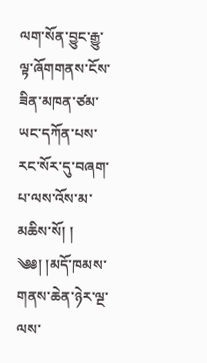ལག་སོན་བྱུང་རྒྱུ་ལྟ་ཞོགགནས་ངོས་ཟིན་མཁན་ཙམ་ཡང་དཀོན་པས་རང་སོར་དུ་བཞག་པ་ལས་འོས་མ་མཆིས་སོ། །
༄༅། །མདོ་ཁམས་གནས་ཆེན་ཉེར་ལྔ་ལས་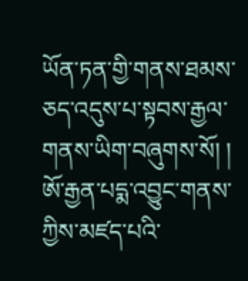ཡོན་ཏན་གྱི་གནས་ཐམས་ཅད་འདུས་པ་སྟབས་རྒྱལ་གནས་ཡིག་བཞུགས་སོ། །
ཨོ་རྒྱན་པདྨ་འབྱུང་གནས་ཀྱིས་མཛད་པའི་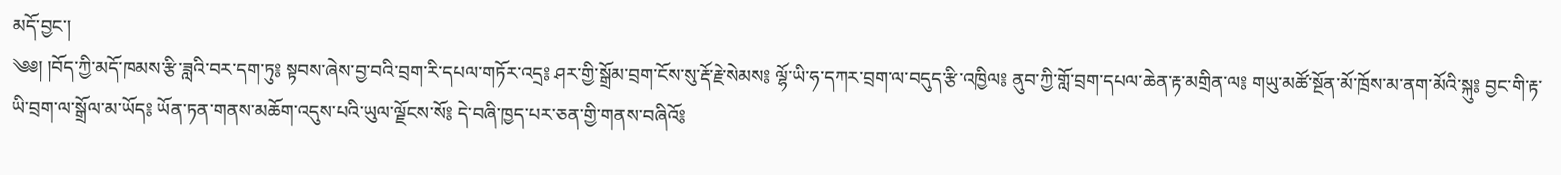མདོ་བྱང་།
༄༅། །བོད་ཀྱི་མདོ་ཁམས་རྩི་ཟླའི་བར་དག་ཏུ༔ སྟབས་ཞེས་བྱ་བའི་བྲག་རི་དཔལ་གཏོར་འདྲ༔ ཤར་གྱི་སྒྲོམ་བྲག་ངོས་སུ་རྡོ་རྗེ་སེམས༔ ལྷོ་ཡི་ཧ་དཀར་བྲག་ལ་བདུད་རྩི་འཁྱིལ༔ ནུབ་ཀྱི་གློ་བྲག་དཔལ་ཆེན་རྟ་མགྲིན་ལ༔ གཡུ་མཚོ་སྔོན་མོ་ཁྲོས་མ་ནག་མོའི་སྐུ༔ བྱང་གི་རྟ་ཡི་བྲག་ལ་སྒྲོལ་མ་ཡོད༔ ཡོན་ཏན་གནས་མཆོག་འདུས་པའི་ཡུལ་ལྗོངས་སོ༔ དེ་བཞི་ཁྱད་པར་ཅན་གྱི་གནས་བཞིའོ༔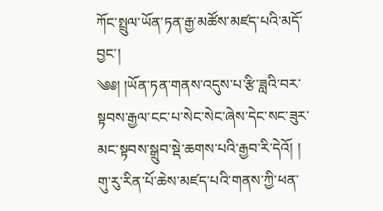ཀོང་སྤྲུལ་ཡོན་ཏན་རྒྱ་མཚོས་མཛད་པའི་མདོ་བྱང་།
༄༅། །ཡོན་ཏན་གནས་འདུས་པ་རྩི་ཟླའི་བར་སྟབས་རྒྱལ་ངང་པ་སེང་སེང་ཞེས་དེང་སང་ཟུར་མང་སྟབས་སྒྲུབ་སྡེ་ཆགས་པའི་རྒྱབ་རི་དེའོ། །
གུ་རུ་རིན་པོ་ཆེས་མཛད་པའི་གནས་ཀྱི་ཕན་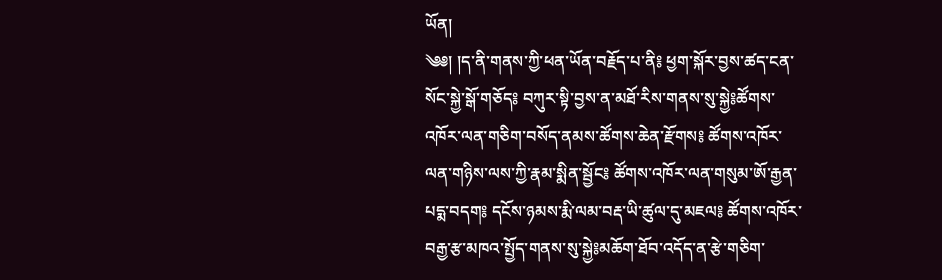ཡོན།
༄༅། །ད་ནི་གནས་ཀྱི་ཕན་ཡོན་བརྗོད་པ་ནི༔ ཕྱག་སྐོར་བྱས་ཚད་ངན་སོང་སྐྱེ་སྒོ་གཅོད༔ བཀུར་སྟི་བྱས་ན་མཐོ་རིས་གནས་སུ་སྐྱེ༔ཚོགས་འཁོར་ལན་གཅིག་བསོད་ནམས་ཚོགས་ཆེན་རྫོགས༔ ཚོགས་འཁོར་ལན་གཉིས་ལས་ཀྱི་རྣམ་སྨིན་སྦྱོང༔ ཚོགས་འཁོར་ལན་གསུམ་ཨོ་རྒྱན་པདྨ་བདག༔ དངོས་ཉམས་རྨི་ལམ་བརྡ་ཡི་ཚུལ་དུ་མཇལ༔ ཚོགས་འཁོར་བརྒྱ་རྩ་མཁའ་སྤྱོད་གནས་སུ་སྐྱེ༔མཆོག་ཐོབ་འདོད་ན་རྩེ་གཅིག་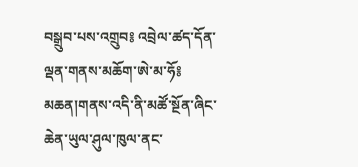བསྒྲུབ་པས་འགྲུབ༔ འབྲེལ་ཚད་དོན་ལྡན་གནས་མཆོག་ཨེ་མ་ཧོ༔
མཆན།གནས་འདི་ནི་མཚོ་སྔོན་ཞིང་ཆེན་ཡུལ་ཤུལ་ཁུལ་ནང་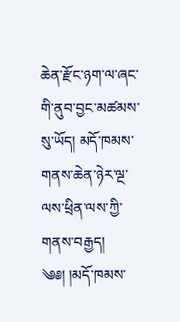ཆེན་རྫོང་ཉག་ལ་ཞང་གི་ནུབ་བྱང་མཚམས་སུ་ཡོད། མདོ་ཁམས་གནས་ཆེན་ཉེར་ལྔ་ལས་ཕྲིན་ལས་ཀྱི་གནས་བརྒྱད།
༄༅། །མདོ་ཁམས་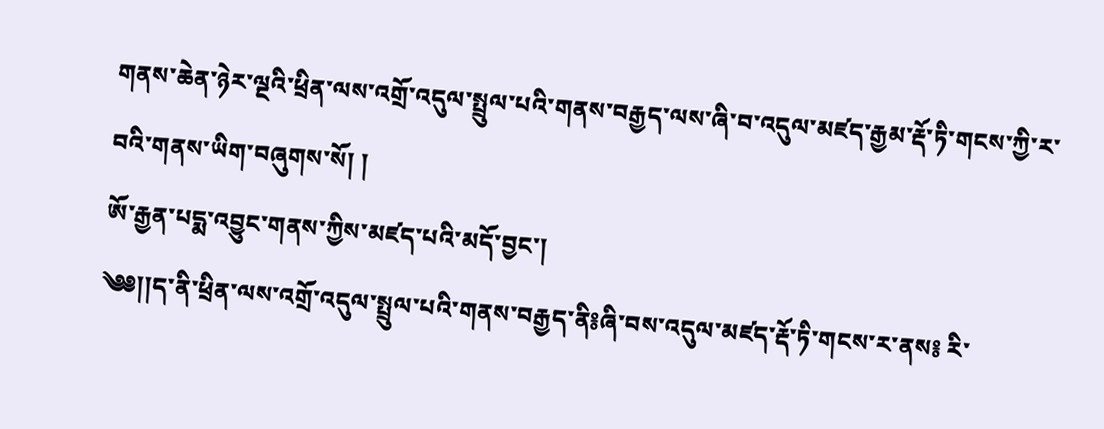གནས་ཆེན་ཉེར་ལྔའི་ཕྲིན་ལས་འགྲོ་འདུལ་སྤྲུལ་པའི་གནས་བརྒྱད་ལས་ཞི་བ་འདུལ་མཛད་རྒྱམ་རྡོ་ཏི་གངས་ཀྱི་ར་བའི་གནས་ཡིག་བཞུགས་སོ། །
ཨོ་རྒྱན་པདྨ་འབྱུང་གནས་ཀྱིས་མཛད་པའི་མདོ་བྱང་།
༄༅།།ད་ནི་ཕྲིན་ལས་འགྲོ་འདུལ་སྤྲུལ་པའི་གནས་བརྒྱད་ནི༔ཞི་བས་འདུལ་མཛད་རྡོ་ཏི་གངས་ར་ནས༔ རི་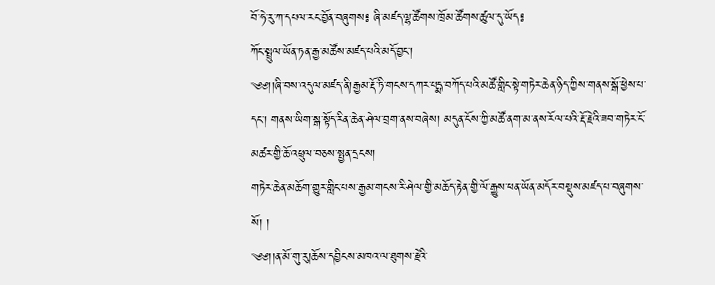བོ་ཧེ་རུ་ཀ་དཔལ་རང་བྱོན་བཞུགས༔ ཞི་མཛད་ལྷ་ཚོགས་ཁྲོམ་ཚོགས་ཚུལ་དུ་ཡོད༔
ཀོང་སྤྲུལ་ཡོན་ཏན་རྒྱ་མཚོས་མཛད་པའི་མདོ་བྱང་།
༄༅།།ཞི་བས་འདུལ་མཛད་ནི།རྒྱམ་རྡོ་ཏི་གངས་དཀར་པདྨ་བཀོད་པའི་མཚོ་གླིང་སྟེ་གཏེར་ཆེན་ཉིད་ཀྱིས་གནས་སྒོ་ཕྱེས་པ་དང་། གནས་ཡིག་སྒ་སྟོད་རིན་ཆེན་ཤེལ་བྲག་ནས་བཞེས། མདུན་ངོས་ཀྱི་མཚོ་ནག་མ་ནས་རོལ་པའི་རྡོ་རྗེའི་ཟབ་གཏེར་ངོ་མཚར་གྱི་ཆོ་འཕྲུལ་བཅས་སྤྱན་དྲངས།
གཏེར་ཆེན་མཆོག་གྱུར་གླིང་པས་རྒྱམ་གངས་རི་ཤེལ་གྱི་མཆོད་རྟེན་གྱི་ལོ་རྒྱུས་ཕན་ཡོན་མདོར་བསྡུས་མཛད་པ་བཞུགས་སོ། །
༄༅།།ན་མོ་གུ་རུ།ཆོས་དབྱིངས་མཁའ་ལ་ཐུགས་རྗེའི་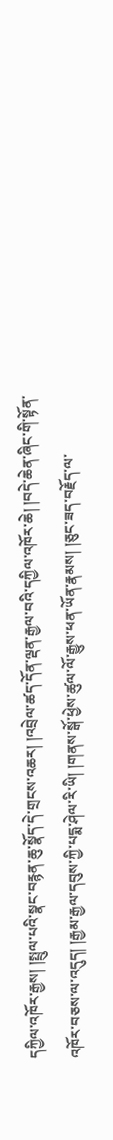དཀྱིལ་འཁོར་རྒྱས། །སྤྲུལ་པའི་སྣང་བརྙན་ཆུ་སྣོད་དེ་གྲངས་འཆར། །འབྲེལ་ཚད་དོན་ལྡན་རྒྱལ་བའི་དཀྱིལ་འཁོར་ཆེ། །བདེ་ཆེན་ཞིང་གི་སྟོན་འཁོར་བཅས་ལ་འདུད། །རྒྱམ་རྒྱལ་དབུས་ཀྱི་པདྨ་ཤེལ་རི་ཡི། །གནས་སྒོ་ཕྱེས་ཚུལ་ལོ་རྒྱུས་ཕན་ཡོན་རྣམས། །ཅུང་ཟད་བརྗོད་ལ་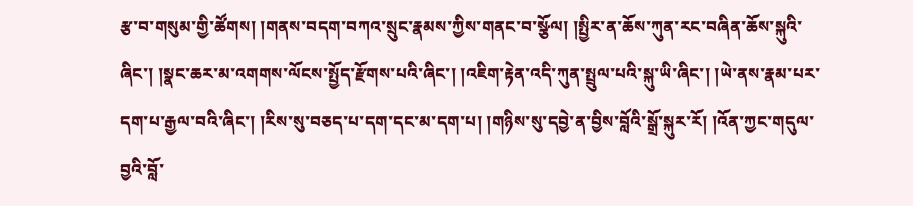རྩ་བ་གསུམ་གྱི་ཚོགས། །གནས་བདག་བཀའ་སྲུང་རྣམས་ཀྱིས་གནང་བ་སྩོལ། །སྤྱིར་ན་ཆོས་ཀུན་རང་བཞིན་ཆོས་སྐུའི་ཞིང་། །སྣང་ཆར་མ་འགགས་ལོངས་སྤྱོད་རྫོགས་པའི་ཞིང་། །འཇིག་རྟེན་འདི་ཀུན་སྤྲུལ་པའི་སྐུ་ཡི་ཞིང་། །ཡེ་ནས་རྣམ་པར་དག་པ་རྒྱལ་བའི་ཞིང་། །རིས་སུ་བཅད་པ་དག་དང་མ་དག་པ། །གཉིས་སུ་དབྱེ་ན་བྱིས་བློའི་སྒྲོ་སྐུར་རོ། །འོན་ཀྱང་གདུལ་བྱའི་བློ་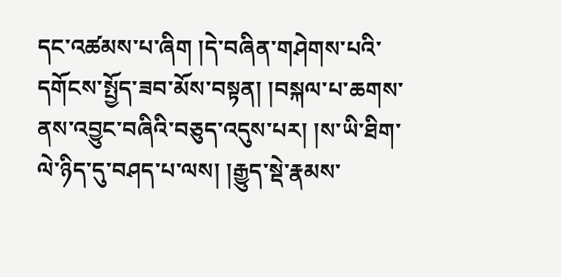དང་འཚམས་པ་ཞིག །དེ་བཞིན་གཤེགས་པའི་དགོངས་སྤྱོད་ཟབ་མོས་བསྟན། །བསྐལ་པ་ཆགས་ནས་འབྱུང་བཞིའི་བཅུད་འདུས་པར། །ས་ཡི་ཐིག་ལེ་ཉིད་དུ་བཤད་པ་ལས། །རྒྱུད་སྡེ་རྣམས་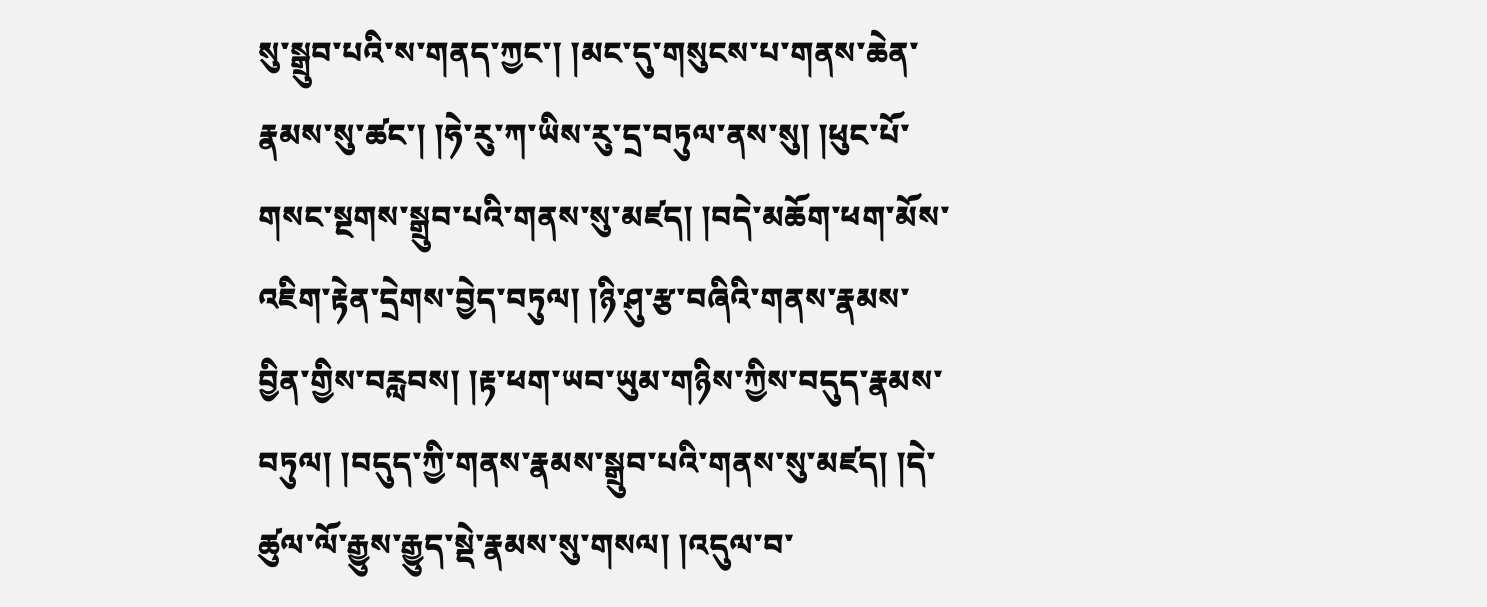སུ་སྒྲུབ་པའི་ས་གནད་ཀྱང་། །མང་དུ་གསུངས་པ་གནས་ཆེན་རྣམས་སུ་ཚང་། །ཧེ་རུ་ཀ་ཡིས་རུ་དྲ་བཏུལ་ནས་སུ། །ཕུང་པོ་གསང་སྔགས་སྒྲུབ་པའི་གནས་སུ་མཛད། །བདེ་མཆོག་ཕག་མོས་འཇིག་རྟེན་དྲེགས་བྱེད་བཏུལ། །ཉི་ཤུ་རྩ་བཞིའི་གནས་རྣམས་བྱིན་གྱིས་བརླབས། །རྟ་ཕག་ཡབ་ཡུམ་གཉིས་ཀྱིས་བདུད་རྣམས་བཏུལ། །བདུད་ཀྱི་གནས་རྣམས་སྒྲུབ་པའི་གནས་སུ་མཛད། །དེ་ཚུལ་ལོ་རྒྱུས་རྒྱུད་སྡེ་རྣམས་སུ་གསལ། །འདུལ་བ་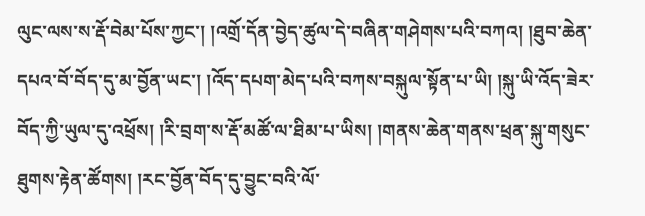ལུང་ལས་ས་རྡོ་བེམ་པོས་ཀྱང་། །འགྲོ་དོན་བྱེད་ཚུལ་དེ་བཞིན་གཤེགས་པའི་བཀའ། །ཐུབ་ཆེན་དཔའ་བོ་བོད་དུ་མ་བྱོན་ཡང་། །འོད་དཔག་མེད་པའི་བཀས་བསྐུལ་སྟོན་པ་ཡི། །སྐུ་ཡི་འོད་ཟེར་བོད་ཀྱི་ཡུལ་དུ་འཕྲོས། །རི་བྲག་ས་རྡོ་མཚོ་ལ་ཐིམ་པ་ཡིས། །གནས་ཆེན་གནས་ཕྲན་སྐུ་གསུང་ཐུགས་རྟེན་ཚོགས། །རང་བྱོན་བོད་དུ་བྱུང་བའི་ལོ་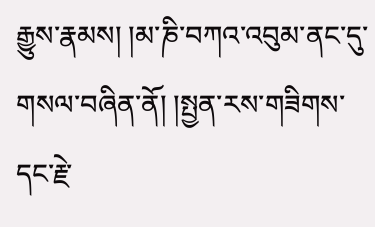རྒྱུས་རྣམས། །མ་ཎི་བཀའ་འབུམ་ནང་དུ་གསལ་བཞིན་ནོ། །སྤྱན་རས་གཟིགས་དང་རྗེ་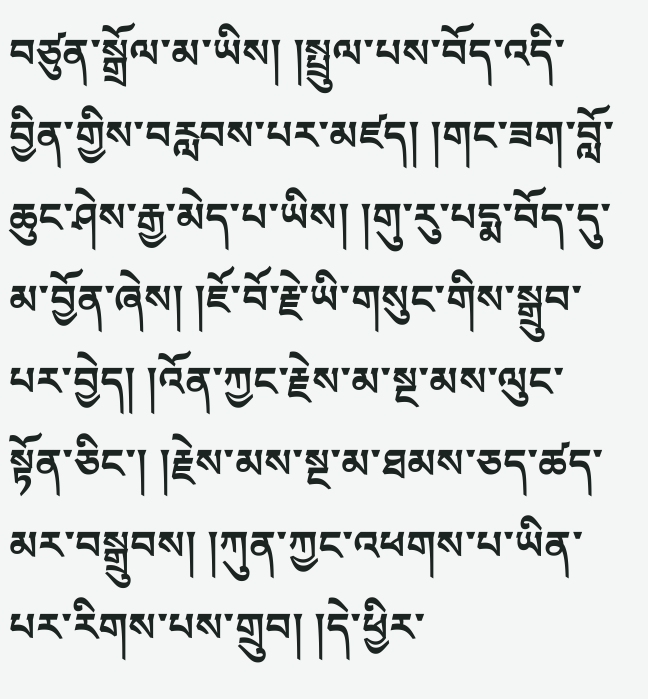བཙུན་སྒྲོལ་མ་ཡིས། །སྤྲུལ་པས་བོད་འདི་བྱིན་གྱིས་བརླབས་པར་མཛད། །གང་ཟག་བློ་ཆུང་ཤེས་རྒྱ་མེད་པ་ཡིས། །གུ་རུ་པདྨ་བོད་དུ་མ་བྱོན་ཞེས། །ཇོ་བོ་རྗེ་ཡི་གསུང་གིས་སྒྲུབ་པར་བྱེད། །འོན་ཀྱང་རྗེས་མ་སྔ་མས་ལུང་སྟོན་ཅིང་། །རྗེས་མས་སྔ་མ་ཐམས་ཅད་ཚད་མར་བསྒྲུབས། །ཀུན་ཀྱང་འཕགས་པ་ཡིན་པར་རིགས་པས་གྲུབ། །དེ་ཕྱིར་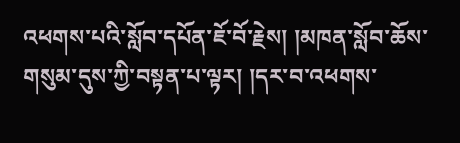འཕགས་པའི་སློབ་དཔོན་ཇོ་བོ་རྗེས། །མཁན་སློབ་ཆོས་གསུམ་དུས་ཀྱི་བསྟན་པ་ལྟར། །དར་བ་འཕགས་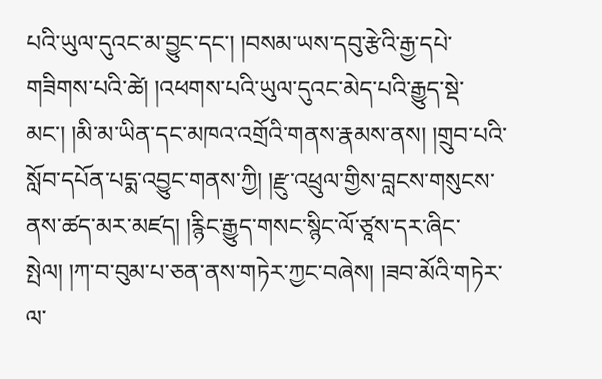པའི་ཡུལ་དུའང་མ་བྱུང་དང་། །བསམ་ཡས་དབུ་རྩེའི་རྒྱ་དཔེ་གཟིགས་པའི་ཚེ། །འཕགས་པའི་ཡུལ་དུའང་མེད་པའི་རྒྱུད་སྡེ་མང་། །མི་མ་ཡིན་དང་མཁའ་འགྲོའི་གནས་རྣམས་ནས། །གྲུབ་པའི་སློབ་དཔོན་པདྨ་འབྱུང་གནས་ཀྱི། །རྫུ་འཕྲུལ་གྱིས་བླངས་གསུངས་ནས་ཚད་མར་མཛད། །རྙིང་རྒྱུད་གསང་སྙིང་ལོ་ཙཱས་དར་ཞིང་སྤེལ། །ཀ་བ་བུམ་པ་ཅན་ནས་གཏེར་ཀྱང་བཞེས། །ཟབ་མོའི་གཏེར་ལ་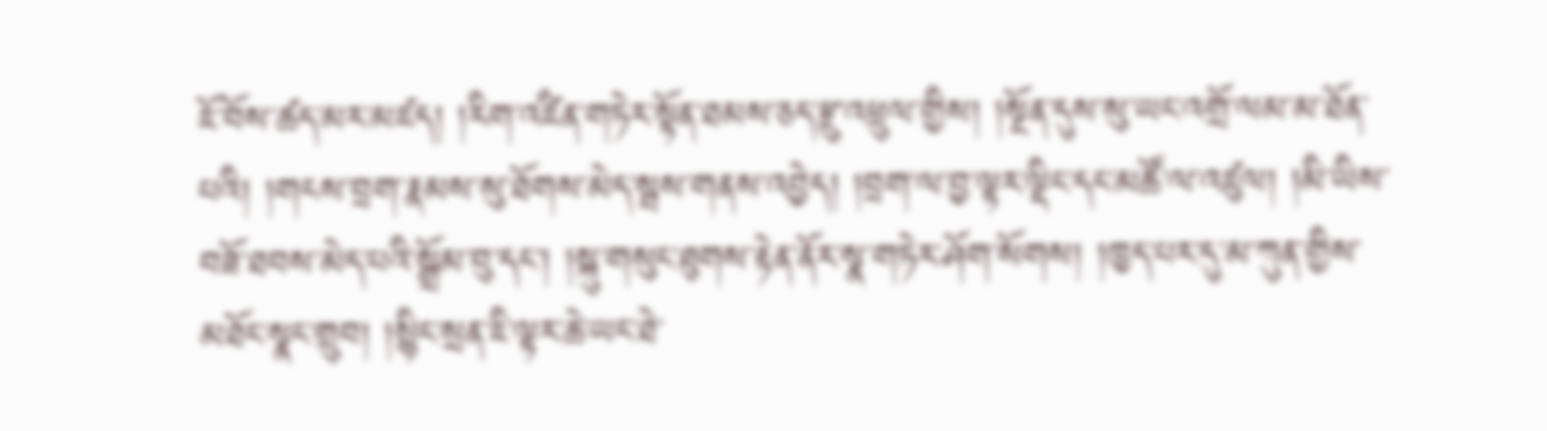ཇོ་བོས་ཚད་མར་མཛད། །རིག་འཛིན་གཏེར་སྟོན་ཐམས་ཅད་རྫུ་འཕྲུལ་གྱིས། །སྔོན་དུས་སུ་ཡང་འགྲོ་ལམ་མ་ཐོན་པའི། །གངས་བྲག་རྣམས་སུ་ཐོགས་མེད་སྦས་གནས་འབྱེད། །བྲག་ལ་བྱ་ལྟར་ལྡིང་དང་མཚོ་ལ་འཛུལ། །མི་ཡིས་བཟོ་ཐབས་མེད་པའི་སྒྲོམ་བུ་དང་། །སྐུ་གསུང་ཐུགས་རྟེན་ནོར་སྣ་གཏེར་ཤོག་སོགས། །ཁྱད་པར་དུ་མ་ཀུན་གྱིས་མཐོང་སྣང་གྲུབ། །སྙིང་སྲན་ཇི་ལྟར་ཆེ་ཡང་ཐེ་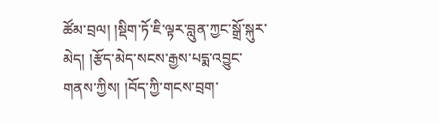ཚོམ་བྲལ། །སྡིག་ཏོ་ཇི་ལྟར་བླུན་ཀྱང་སྒྲོ་སྐུར་མེད། །རྩོད་མེད་སངས་རྒྱས་པདྨ་འབྱུང་གནས་ཀྱིས། །བོད་ཀྱི་གངས་བྲག་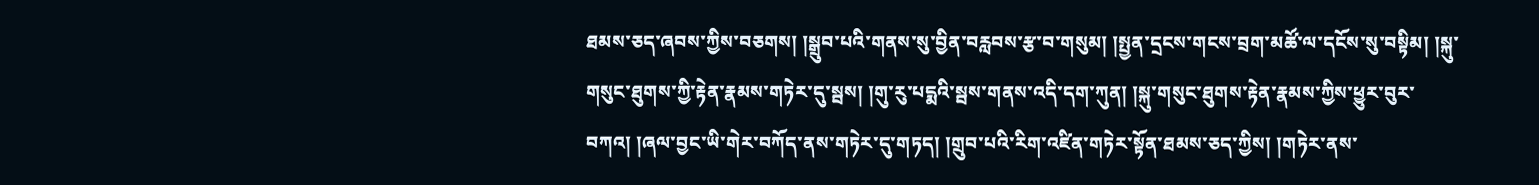ཐམས་ཅད་ཞབས་ཀྱིས་བཅགས། །སྒྲུབ་པའི་གནས་སུ་བྱིན་བརླབས་རྩ་བ་གསུམ། །སྤྱན་དྲངས་གངས་བྲག་མཚོ་ལ་དངོས་སུ་བསྟིམ། །སྐུ་གསུང་ཐུགས་ཀྱི་རྟེན་རྣམས་གཏེར་དུ་སྦས། །གུ་རུ་པདྨའི་སྦས་གནས་འདི་དག་ཀུན། །སྐུ་གསུང་ཐུགས་རྟེན་རྣམས་ཀྱིས་ཕྱུར་བུར་བཀའ། །ཞལ་བྱང་ཡི་གེར་བཀོད་ནས་གཏེར་དུ་གཏད། །གྲུབ་པའི་རིག་འཛིན་གཏེར་སྟོན་ཐམས་ཅད་ཀྱིས། །གཏེར་ནས་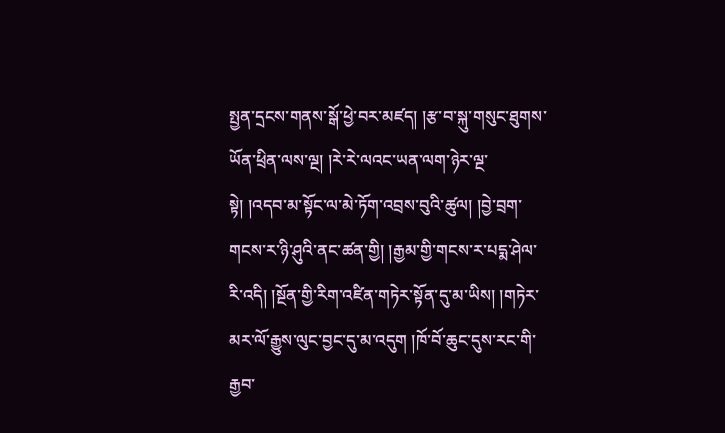སྤྱན་དྲངས་གནས་སྒོ་ཕྱེ་བར་མཛད། །རྩ་བ་སྐུ་གསུང་ཐུགས་ཡོན་ཕྲིན་ལས་ལྔ། །རེ་རེ་ལའང་ཡན་ལག་ཉེར་ལྔ་སྟེ། །འདབ་མ་སྟོང་ལ་མེ་ཏོག་འབྲས་བུའི་ཚུལ། །བྱེ་བྲག་གངས་ར་ཉི་ཤུའི་ནང་ཚན་གྱི། །རྒྱམ་གྱི་གངས་ར་པདྨ་ཤེལ་རི་འདི། །སྔོན་གྱི་རིག་འཛིན་གཏེར་སྟོན་དུ་མ་ཡིས། །གཏེར་མར་ལོ་རྒྱུས་ལུང་བྱང་དུ་མ་འདུག །ཁོ་བོ་ཆུང་དུས་རང་གི་རྒྱབ་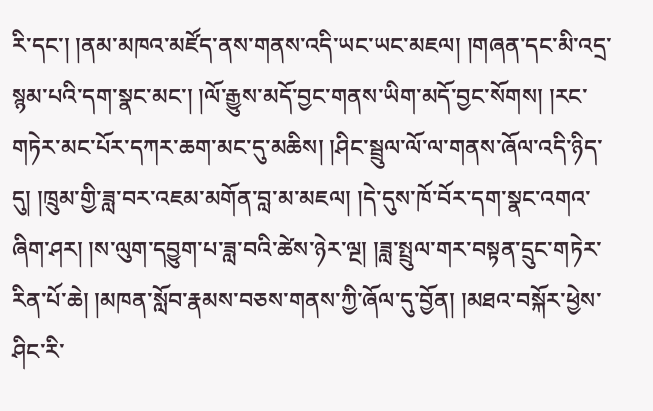རི་དང་། །ནམ་མཁའ་མཛོད་ནས་གནས་འདི་ཡང་ཡང་མཇལ། །གཞན་དང་མི་འདྲ་སྙམ་པའི་དག་སྣང་མང་། །ལོ་རྒྱུས་མདོ་བྱང་གནས་ཡིག་མདོ་བྱང་སོགས། །རང་གཏེར་མང་པོར་དཀར་ཆག་མང་དུ་མཆིས། །ཤིང་སྦྲུལ་ལོ་ལ་གནས་ཞོལ་འདི་ཉིད་དུ། །ཁྲུམ་གྱི་ཟླ་བར་འཇམ་མགོན་བླ་མ་མཇལ། །དེ་དུས་ཁོ་བོར་དག་སྣང་འགའ་ཞིག་ཤར། །ས་ལུག་དབྱུག་པ་ཟླ་བའི་ཚེས་ཉེར་ལྔ། །ཟླ་སྤྲུལ་གར་བསྟན་དྲུང་གཏེར་རིན་པོ་ཆེ། །མཁན་སློབ་རྣམས་བཅས་གནས་ཀྱི་ཞོལ་དུ་བྱོན། །མཐའ་བསྐོར་ཕྱེས་ཤིང་རི་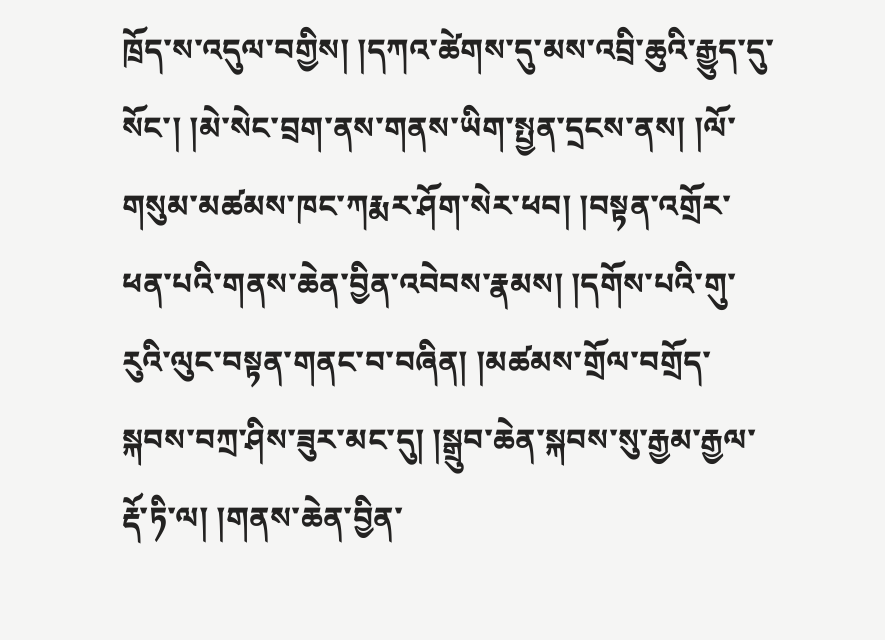ཁྲོད་ས་འདུལ་བགྱིས། །དཀའ་ཚེགས་དུ་མས་འབྲི་ཆུའི་རྒྱུད་དུ་སོང་། །མེ་སེང་བྲག་ནས་གནས་ཡིག་སྤྱན་དྲངས་ནས། །ལོ་གསུམ་མཚམས་ཁང་ཀརྨར་ཤོག་སེར་ཕབ། །བསྟན་འགྲོར་ཕན་པའི་གནས་ཆེན་བྱིན་འབེབས་རྣམས། །དགོས་པའི་གུ་རུའི་ལུང་བསྟན་གནང་བ་བཞིན། །མཚམས་གྲོལ་བགྲོད་སྐབས་བཀྲ་ཤིས་ཟུར་མང་དུ། །སྒྲུབ་ཆེན་སྐབས་སུ་རྒྱམ་རྒྱལ་རྡོ་ཏི་ལ། །གནས་ཆེན་བྱིན་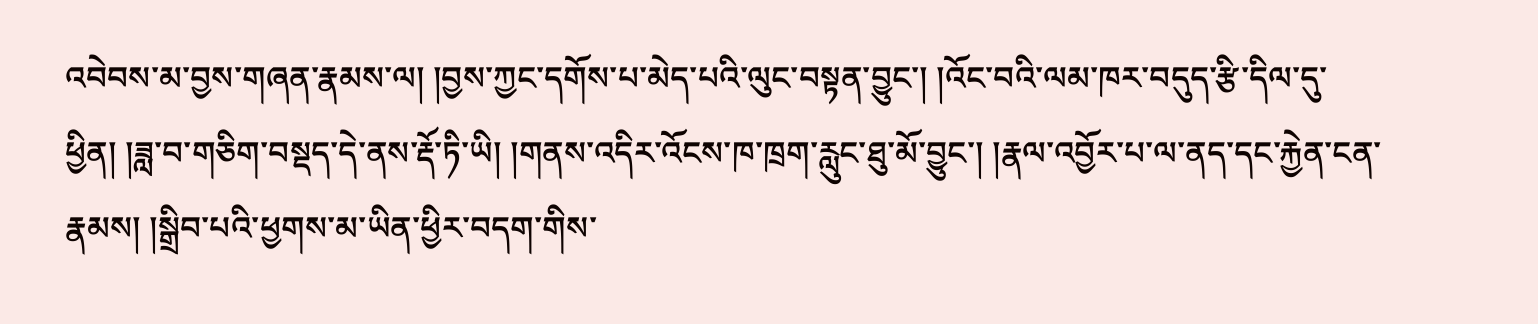འབེབས་མ་བྱས་གཞན་རྣམས་ལ། །བྱས་ཀྱང་དགོས་པ་མེད་པའི་ལུང་བསྟན་བྱུང་། །འོང་བའི་ལམ་ཁར་བདུད་རྩི་དིལ་དུ་ཕྱིན། །ཟླ་བ་གཅིག་བསྡད་དེ་ནས་རྡོ་ཏི་ཡི། །གནས་འདིར་འོངས་ཁ་ཁྲག་རླུང་ཐུ་མོ་བྱུང་། །རྣལ་འབྱོར་པ་ལ་ནད་དང་རྐྱེན་ངན་རྣམས། །སྒྲིབ་པའི་ཕྱགས་མ་ཡིན་ཕྱིར་བདག་གིས་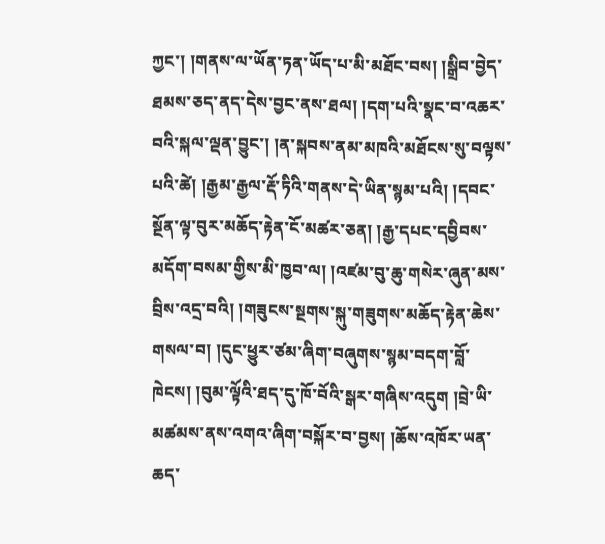ཀྱང་། །གནས་ལ་ཡོན་ཏན་ཡོད་པ་མི་མཐོང་བས། །སྒྲིབ་བྱེད་ཐམས་ཅད་ནད་དེས་བྱང་ནས་ཐལ། །དག་པའི་སྣང་བ་འཆར་བའི་སྐལ་ལྡན་བྱུང་། །ན་སྐབས་ནམ་མཁའི་མཐོངས་སུ་བལྟས་པའི་ཚེ། །རྒྱམ་རྒྱལ་རྡོ་ཏིའི་གནས་དེ་ཡིན་སྙམ་པའི། །དབང་སྔོན་ལྟ་བུར་མཆོད་རྟེན་ངོ་མཚར་ཅན། །རྒྱ་དཔང་དབྱིབས་མདོག་བསམ་གྱིས་མི་ཁྱབ་ལ། །འཛམ་བུ་ཆུ་གསེར་ཞུན་མས་བྲིས་འདྲ་བའི། །གཟུངས་སྔགས་སྐུ་གཟུགས་མཆོད་རྟེན་ཆེས་གསལ་བ། །དུང་ཕྱུར་ཙམ་ཞིག་བཞུགས་སྙམ་བདག་བློ་ཁེངས། །བུམ་ལྟོའི་ཐད་དུ་ཁོ་བོའི་སྒར་གཞིས་འདུག །བྲེ་ཡི་མཚམས་ནས་འགའ་ཞིག་བསྐོར་བ་བྱས། །ཆོས་འཁོར་ཡན་ཆད་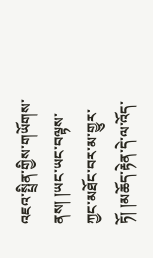འཇའ་སྤྲིན་གྱིས་གཡོགས་ནས། །ཡང་ཡང་བལྟས་ཀྱང་མཐོང་བར་མ་གྱུར་ཏོ། །མཆོད་རྟེན་དེ་ལ་འོད་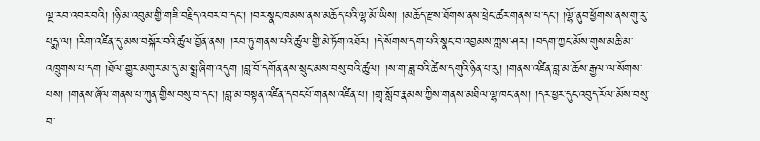ལྔ་རབ་འབར་བའི། །ཉི་མ་འབུམ་གྱི་གཟི་བརྗིད་འབར་བ་དང་། །བར་སྣང་ཁམས་ནས་མཆོད་པའི་ལྷ་མོ་ཡིས། །མཆོད་རྫས་ཐོགས་ནས་ཕྲེང་ཚར་གནས་པ་དང་། །ལྷོ་ནུབ་ཕྱོགས་ནས་གུ་རུ་པདྨ་ལ། །རིག་འཛིན་དུ་མས་བསྐོར་བའི་ཚུལ་བྱོན་ནས། །རབ་ཏུ་གནས་པའི་ཚུལ་གྱི་མེ་ཏོག་འཐོར། །དེ་སོགས་དག་པའི་སྣང་བ་འབྱམས་ཀླས་ཤར། །བདག་ཀྱང་མོས་གུས་མཆི་མ་འཁྲུགས་པ་དག །ཐོལ་གྱུར་མགུར་མ་དུ་མ་སྨྲ་ཞིག་འདུག །བླ་བོ་དགོན་ནས་སྲུང་མས་བསུ་བའི་ཚུལ། །ས་ག་ཟླ་བའི་ཚེས་དགུའི་ཉིན་པ་རུ། །གནས་འཛིན་བླ་མ་ཆོས་རྒྱལ་ལ་སོགས་པས། །གནས་ཞོལ་གནས་པ་ཀུན་གྱིས་བསུ་བ་དང་། །བླ་མ་བསྟན་འཛིན་དབང་པོ་གནས་འཛིན་པ། །གྲྭ་སློབ་རྣམས་ཀྱིས་གནས་མཐིལ་ལྷ་ཁང་ནས། །དར་ཕྱར་དུང་འབུད་རོལ་མོས་བསུ་བ་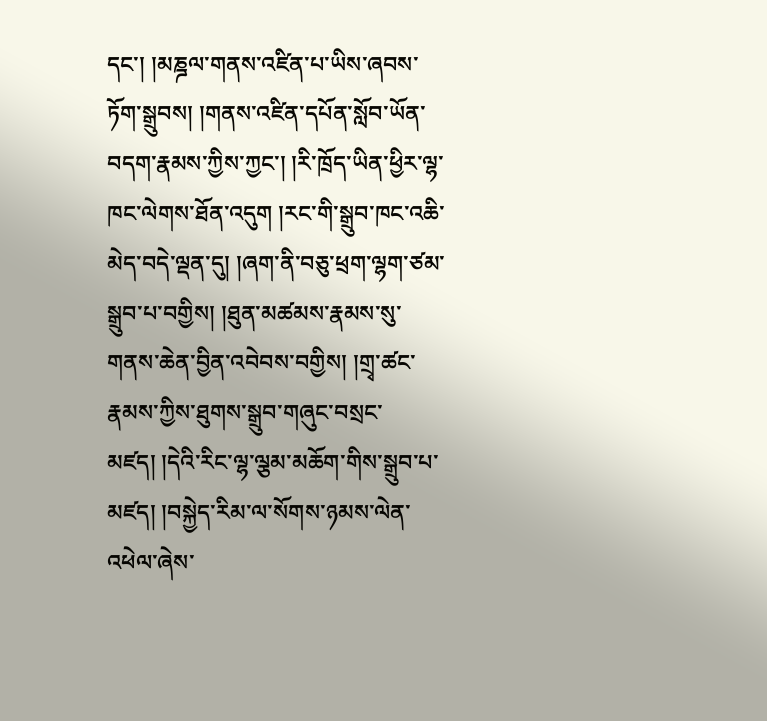དང་། །མཎྜལ་གནས་འཛིན་པ་ཡིས་ཞབས་ཏོག་སྒྲུབས། །གནས་འཛིན་དཔོན་སློབ་ཡོན་བདག་རྣམས་ཀྱིས་ཀྱང་། །རི་ཁྲོད་ཡིན་ཕྱིར་ལྷ་ཁང་ལེགས་ཐོན་འདུག །རང་གི་སྒྲུབ་ཁང་འཆི་མེད་བདེ་ལྡན་དུ། །ཞག་ནི་བཅུ་ཕྲག་ལྷག་ཙམ་སྒྲུབ་པ་བགྱིས། །ཐུན་མཚམས་རྣམས་སུ་གནས་ཆེན་བྱིན་འབེབས་བགྱིས། །གྲྭ་ཚང་རྣམས་ཀྱིས་ཐུགས་སྒྲུབ་གཞུང་བསྲང་མཛད། །དེའི་རིང་ལྷ་ལྕམ་མཆོག་གིས་སྒྲུབ་པ་མཛད། །བསྐྱེད་རིམ་ལ་སོགས་ཉམས་ལེན་འཕེལ་ཞེས་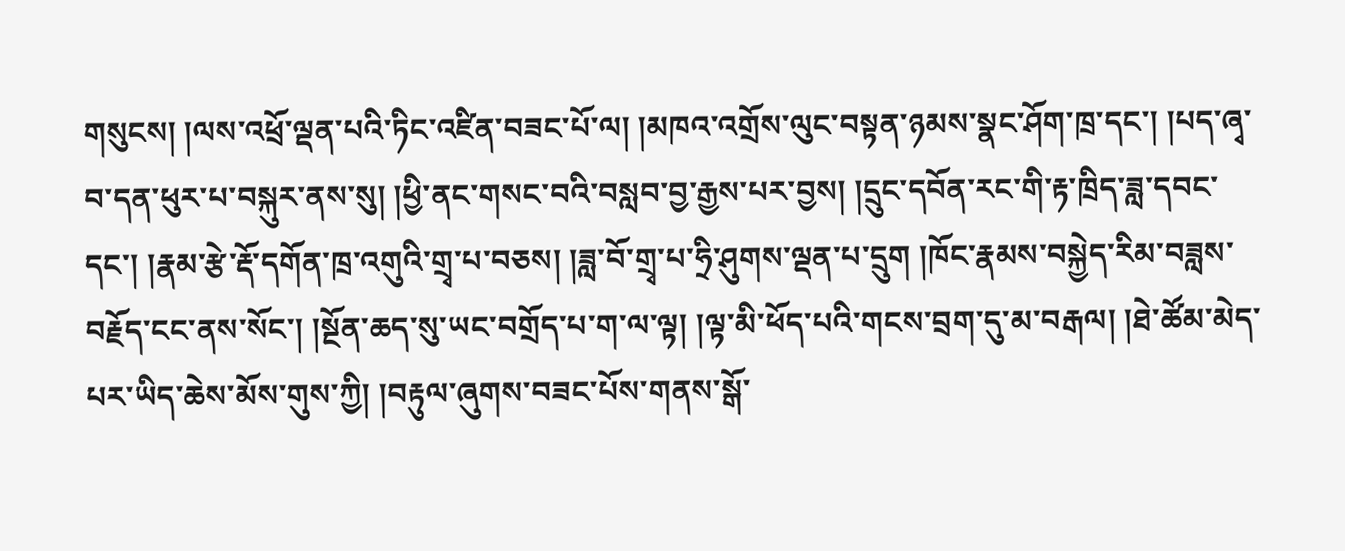གསུངས། །ལས་འཕྲོ་ལྡན་པའི་ཏིང་འཛིན་བཟང་པོ་ལ། །མཁའ་འགྲོས་ལུང་བསྟན་ཉམས་སྣང་ཤོག་ཁྲ་དང་། །པད་ཞྭ་བ་དན་ཕུར་པ་བསྐུར་ནས་སུ། །ཕྱི་ནང་གསང་བའི་བསླབ་བྱ་རྒྱས་པར་བྱས། །དྲུང་དབོན་རང་གི་རྟ་ཁྲིད་ཟླ་དབང་དང་། །རྣམ་རྩེ་རྡོ་དགོན་ཁྲ་འགུའི་གྲྭ་པ་བཅས། །ཟླ་བོ་གྲྭ་པ་ཧྲི་ཤུགས་ལྡན་པ་དྲུག །ཁོང་རྣམས་བསྐྱེད་རིམ་བཟླས་བརྗོད་ངང་ནས་སོང་། །སྔོན་ཆད་སུ་ཡང་བགྲོད་པ་ག་ལ་ལྟ། །ལྟ་མི་ཕོད་པའི་གངས་བྲག་དུ་མ་བརྒལ། །ཐེ་ཚོམ་མེད་པར་ཡིད་ཆེས་མོས་གུས་ཀྱི། །བརྟུལ་ཞུགས་བཟང་པོས་གནས་སྒོ་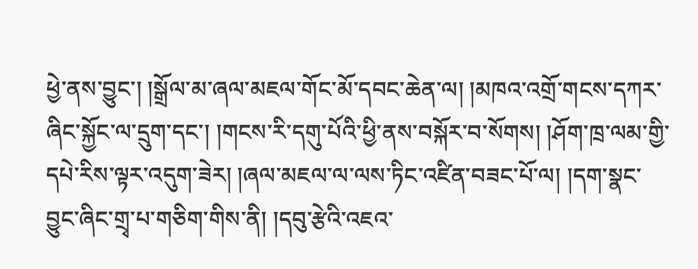ཕྱེ་ནས་བྱུང་། །སྒྲོལ་མ་ཞལ་མཇལ་གོང་མོ་དབང་ཆེན་ལ། །མཁའ་འགྲོ་གངས་དཀར་ཞིང་སྐྱོང་ལ་དྲུག་དང་། །གངས་རི་དགུ་པོའི་ཕྱི་ནས་བསྐོར་བ་སོགས། །ཤོག་ཁྲ་ལམ་གྱི་དཔེ་རིས་ལྟར་འདུག་ཟེར། །ཞལ་མཇལ་ལ་ལས་ཏིང་འཛིན་བཟང་པོ་ལ། །དག་སྣང་བྱུང་ཞིང་གྲྭ་པ་གཅིག་གིས་ནི། །དབུ་རྩེའི་འཇའ་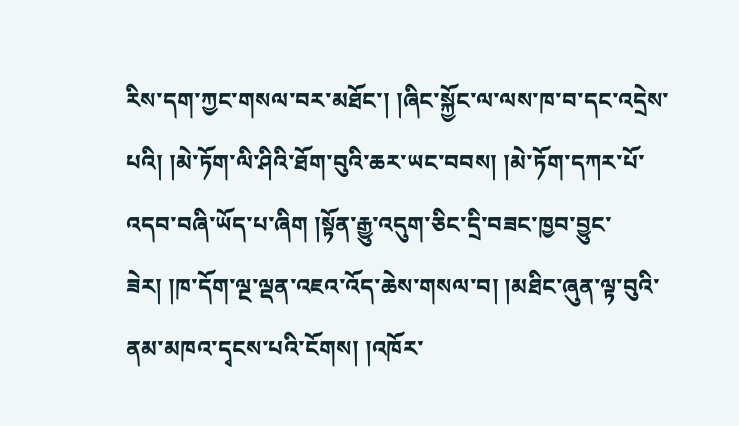རིས་དག་ཀྱང་གསལ་བར་མཐོང་། །ཞིང་སྐྱོང་ལ་ལས་ཁ་བ་དང་འདྲེས་པའི། །མེ་ཏོག་ལི་ཤིའི་ཐོག་བུའི་ཆར་ཡང་བབས། །མེ་ཏོག་དཀར་པོ་འདབ་བཞི་ཡོད་པ་ཞིག །སྟོན་རྒྱུ་འདུག་ཅིང་དྲི་བཟང་ཁྱབ་བྱུང་ཟེར། །ཁ་དོག་ལྔ་ལྡན་འཇའ་འོད་ཆེས་གསལ་བ། །མཐིང་ཞུན་ལྟ་བུའི་ནམ་མཁའ་དྭངས་པའི་ངོགས། །འཁོར་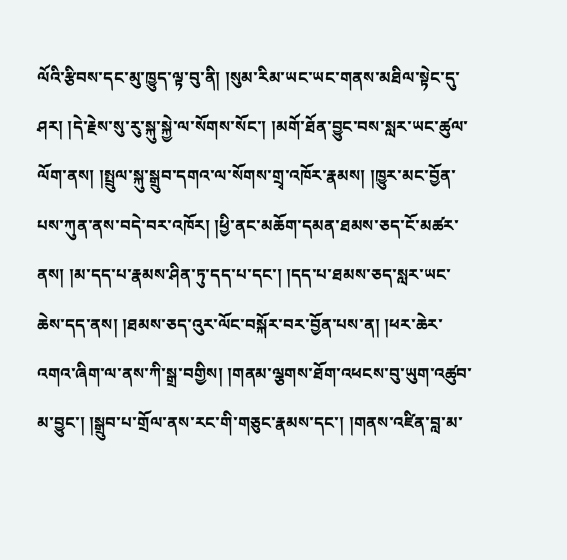ལོའི་རྩིབས་དང་མུ་ཁྱུད་ལྟ་བུ་ནི། །སུམ་རིམ་ཡང་ཡང་གནས་མཐིལ་སྟེང་དུ་ཤར། །དེ་རྗེས་སུ་རུ་སྐུ་སྐྱེ་ལ་སོགས་སོང་། །མགོ་ཐོན་བྱུང་བས་སླར་ཡང་ཚུལ་ལོག་ནས། །སྤྲུལ་སྐུ་སྒྲུབ་དགའ་ལ་སོགས་གྲྭ་འཁོར་རྣམས། །ཁྱུར་མང་བྱོན་པས་ཀུན་ནས་བདེ་བར་འཁོར། །ཕྱི་ནང་མཆོག་དམན་ཐམས་ཅད་ངོ་མཚར་ནས། །མ་དད་པ་རྣམས་ཤིན་ཏུ་དད་པ་དང་། །དད་པ་ཐམས་ཅད་སླར་ཡང་ཆེས་དད་ནས། །ཐམས་ཅད་འུར་ལོང་བསྐོར་བར་བྱོན་པས་ན། །ཕར་ཆེར་འགའ་ཞིག་ལ་ནས་ཀི་སྒྲ་བགྱིས། །གནམ་ལྕགས་ཐོག་འཕངས་བུ་ཡུག་འཚུབ་མ་བྱུང་། །སྒྲུབ་པ་གྲོལ་ནས་རང་གི་གཅུང་རྣམས་དང་། །གནས་འཛིན་བླ་མ་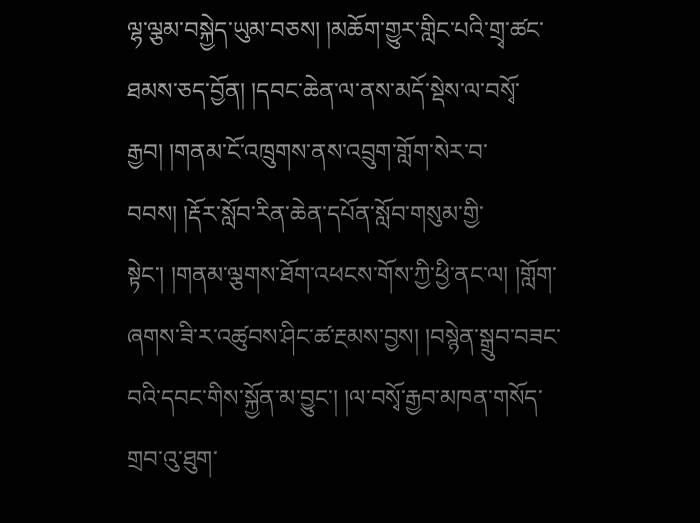ལྷ་ལྕམ་བསྐྱེད་ཡུམ་བཅས། །མཆོག་གྱུར་གླིང་པའི་གྲྭ་ཚང་ཐམས་ཅད་བྱོན། །དབང་ཆེན་ལ་ནས་མདོ་སྡེས་ལ་བསྭོ་རྒྱབ། །གནམ་ངོ་འཁྲུགས་ནས་འབྲུག་གློག་སེར་བ་བབས། །རྡོར་སློབ་རིན་ཆེན་དཔོན་སློབ་གསུམ་གྱི་སྟེང་། །གནམ་ལྕགས་ཐོག་འཕངས་གོས་ཀྱི་ཕྱི་ནང་ལ། །གློག་ཞགས་ཟི་ར་འཚུབས་ཤིང་ཚ་རྔམས་བྱས། །བསྙེན་སྒྲུབ་བཟང་བའི་དབང་གིས་སྐྱོན་མ་བྱུང་། །ལ་བསྭོ་རྒྱབ་མཁན་གསོད་གྲབ་འུ་ཐུག་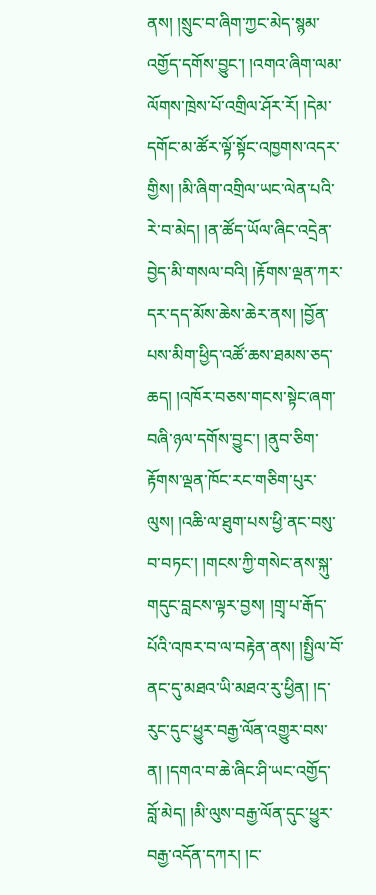ནས། །སྲུང་བ་ཞིག་ཀྱང་མེད་སྙམ་འགྱོད་དགོས་བྱུང་། །འགའ་ཞིག་ལམ་ལོགས་ཁྲེས་པོ་འགྲིལ་ཤོར་རོ། །དེམ་དགོང་མ་ཚོར་ལྟོ་སྟོང་འཁྱགས་འདར་གྱིས། །མི་ཞིག་འགྲིལ་ཡང་ལེན་པའི་རེ་བ་མེད། །ན་ཚོད་ཡོལ་ཞིང་འདྲེན་བྱེད་མི་གསལ་བའི། །རྟོགས་ལྡན་ཀར་དར་དད་མོས་ཆེས་ཆེར་ནས། །བྱོན་པས་མིག་ཕྱིད་འཚོ་ཆས་ཐམས་ཅད་ཆད། །འཁོར་བཅས་གངས་སྟེང་ཞག་བཞི་ཉལ་དགོས་བྱུང་། །ནུབ་ཅིག་རྟོགས་ལྡན་ཁོང་རང་གཅིག་པུར་ལུས། །འཆི་ལ་ཐུག་པས་ཕྱི་ནང་བསུ་བ་བཏང་། །གངས་ཀྱི་གསེང་ནས་སྐུ་གདུང་བླངས་ལྟར་བྱས། །གྲྭ་པ་རྒོད་པོའི་འཁར་བ་ལ་བརྟེན་ནས། །སྤྱིལ་བོ་ནང་དུ་མཐའ་ཡི་མཐའ་རུ་ཕྱིན། །ད་རུང་དུང་ཕྱུར་བརྒྱ་ལོན་འགྱུར་བས་ན། །དགའ་བ་ཆེ་ཞིང་ཤི་ཡང་འགྱོད་བློ་མེད། །མི་ལུས་བརྒྱ་ལོན་དུང་ཕྱུར་བརྒྱ་འདོན་དཀར། །ང་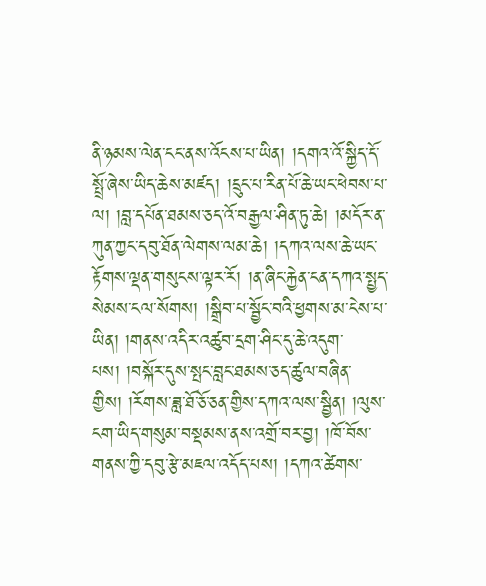ནི་ཉམས་ལེན་ངང་ནས་འོངས་པ་ཡིན། །དགའ་འོ་སྐྱིད་དོ་སྤྲོ་ཞེས་ཡིད་ཆེས་མཛད། །དྲུང་པ་རིན་པོ་ཆེ་ཡང་ཕེབས་པ་ལ། །བླ་དཔོན་ཐམས་ཅད་འོ་བརྒྱལ་ཤིན་ཏུ་ཆེ། །མདོར་ན་ཀུན་ཀྱང་དབུ་ཐོན་ལེགས་ལམ་ཆེ། །དཀའ་ལས་ཆེ་ཡང་རྟོགས་ལྡན་གསུངས་ལྟར་རོ། །ན་ཞིང་རྐྱེན་ངན་དཀའ་སྤྱད་སེམས་ངལ་སོགས། །སྒྲིབ་པ་སྦྱོང་བའི་ཕྱགས་མ་ངེས་པ་ཡིན། །གནས་འདིར་འཚུབ་དྲག་ཤིང་དུ་ཆེ་འདུག་པས། །བསྐོར་དུས་སྤང་བླང་ཐམས་ཅད་ཚུལ་བཞིན་གྱིས། །རོགས་ཟླ་ཐོ་ཅོ་ཅན་གྱིས་དཀའ་ལས་སྦྱིན། །ལུས་ངག་ཡིད་གསུམ་བསྡམས་ནས་འགྲོ་བར་བྱ། །ཁོ་བོས་གནས་ཀྱི་དབུ་རྩེ་མཇལ་འདོད་པས། །དཀའ་ཚེགས་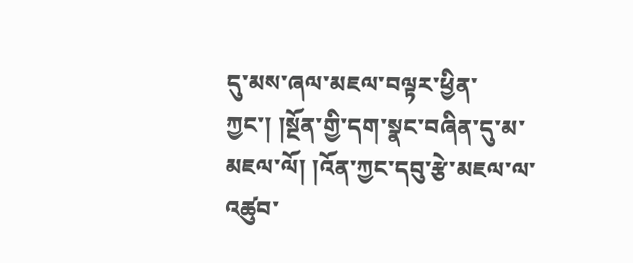དུ་མས་ཞལ་མཇལ་བལྟར་ཕྱིན་ཀྱང་། །སྔོན་གྱི་དག་སྣང་བཞིན་དུ་མ་མཇལ་ལོ། །འོན་ཀྱང་དབུ་རྩེ་མཇལ་ལ་འཚུབ་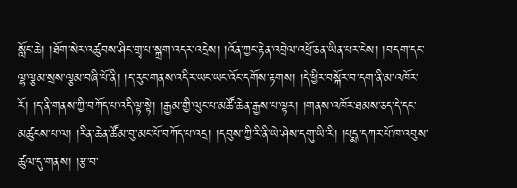སློང་ཆེ། །ཐོག་སེར་འཚུབས་ཤིང་གྲྭ་པ་སྐྲག་འདར་འདྲེས། །འོན་ཀྱང་རྟེན་འབྲེལ་འཕྲོ་ཅན་ཡིན་པར་ངེས། །བདག་དང་ལྷ་ལྕམ་སྲས་ལྕམ་བཞི་པོ་ནི། །ད་རུང་གནས་འདིར་ཡང་ཡང་འོང་དགོས་རྟགས། །དེ་ཕྱིར་བསྐོར་བ་དག་ནི་མ་འཁོར་རོ། །ད་ནི་གནས་ཀྱི་བཀོད་པ་འདི་ལྟ་སྟེ། །རྒྱམ་གྱི་ལུང་པ་མཚོ་ཆེན་རྒྱས་པ་ལྟར། །གནས་འཁོར་ཐམས་ཅད་དེ་དང་མཚུངས་པ་ལ། །རིན་ཆེན་ཚོམ་བུ་མང་པོ་བཀོད་པ་འདྲ། །དབུས་ཀྱི་རི་ནི་ཡེ་ཤེས་དགུ་ཡི་རི། །པདྨ་དཀར་པོ་ཁ་འབུས་ཚུལ་དུ་གནས། །རྩ་བ་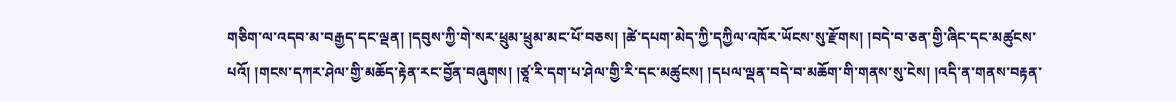གཅིག་ལ་འདབ་མ་བརྒྱད་དང་ལྡན། །དབུས་ཀྱི་གེ་སར་ཕྲུམ་ཕྲུམ་མང་པོ་བཅས། །ཚེ་དཔག་མེད་ཀྱི་དཀྱིལ་འཁོར་ཡོངས་སུ་རྫོགས། །བདེ་བ་ཅན་གྱི་ཞིང་དང་མཚུངས་པའོ། །གངས་དཀར་ཤེལ་གྱི་མཆོད་རྟེན་རང་བྱོན་བཞུགས། །ཙཱ་རི་དག་པ་ཤེལ་གྱི་རི་དང་མཚུངས། །དཔལ་ལྡན་བདེ་བ་མཆོག་གི་གནས་སུ་ངེས། །འདི་ན་གནས་བརྟན་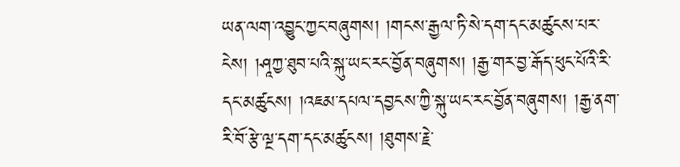ཡན་ལག་འབྱུང་ཀྱང་བཞུགས། །གངས་རྒྱལ་ཏི་སེ་དག་དང་མཚུངས་པར་ངེས། །ཤཱཀྱ་ཐུབ་པའི་སྐུ་ཡང་རང་བྱོན་བཞུགས། །རྒྱ་གར་བྱ་རྒོད་ཕུང་པོའི་རི་དང་མཚུངས། །འཇམ་དཔལ་དབྱངས་ཀྱི་སྐུ་ཡང་རང་བྱོན་བཞུགས། །རྒྱ་ནག་རི་བོ་རྩེ་ལྔ་དག་དང་མཚུངས། །ཐུགས་རྗེ་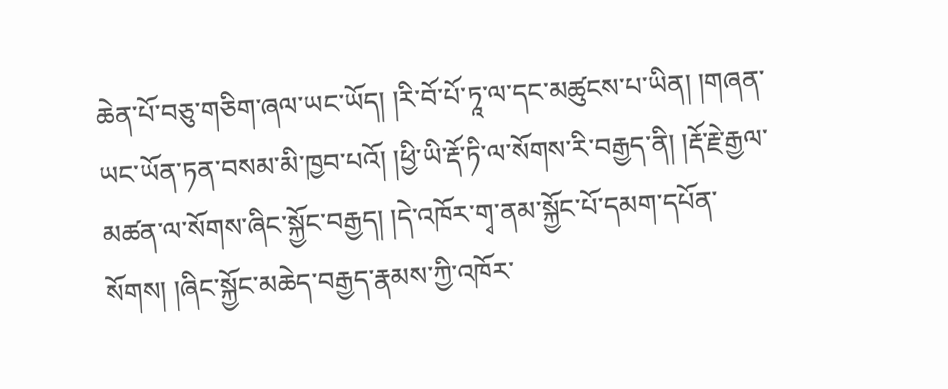ཆེན་པོ་བཅུ་གཅིག་ཞལ་ཡང་ཡོད། །རི་བོ་པོ་ཏཱ་ལ་དང་མཚུངས་པ་ཡིན། །གཞན་ཡང་ཡོན་ཏན་བསམ་མི་ཁྱབ་པའོ། །ཕྱི་ཡི་རྡོ་ཏི་ལ་སོགས་རི་བརྒྱད་ནི། །རྡོ་རྗེ་རྒྱལ་མཚན་ལ་སོགས་ཞིང་སྐྱོང་བརྒྱད། །དེ་འཁོར་གྭ་ནམ་སྐྱོང་པོ་དམག་དཔོན་སོགས། །ཞིང་སྐྱོང་མཆེད་བརྒྱད་རྣམས་ཀྱི་འཁོར་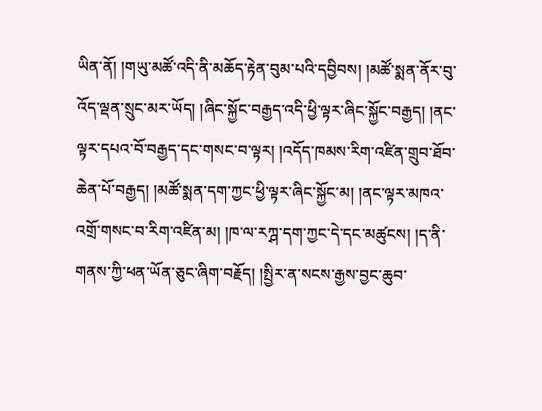ཡིན་ནོ། །གཡུ་མཚོ་འདི་ནི་མཆོད་རྟེན་བུམ་པའི་དབྱིབས། །མཚོ་སྨན་ནོར་བུ་འོད་ལྡན་སྲུང་མར་ཡོད། །ཞིང་སྐྱོང་བརྒྱད་འདི་ཕྱི་ལྟར་ཞིང་སྐྱོང་བརྒྱད། །ནང་ལྟར་དཔའ་བོ་བརྒྱད་དང་གསང་བ་ལྟར། །འདོད་ཁམས་རིག་འཛིན་གྲུབ་ཐོབ་ཆེན་པོ་བརྒྱད། །མཚོ་སྨན་དག་ཀྱང་ཕྱི་ལྟར་ཞིང་སྐྱོང་མ། །ནང་ལྟར་མཁའ་འགྲོ་གསང་བ་རིག་འཛིན་མ། །ཁ་ལ་རཀྴ་དག་ཀྱང་དེ་དང་མཚུངས། །ད་ནི་གནས་ཀྱི་ཕན་ཡོན་ཅུང་ཞིག་བརྗོད། །སྤྱིར་ན་སངས་རྒྱས་བྱང་ཆུབ་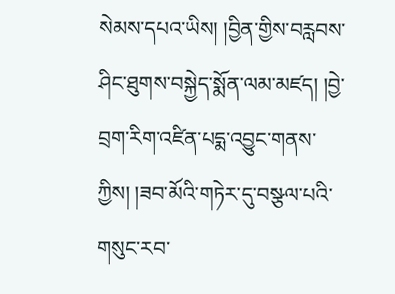སེམས་དཔའ་ཡིས། །བྱིན་གྱིས་བརླབས་ཤིང་ཐུགས་བསྐྱེད་སྨོན་ལམ་མཛད། །བྱེ་བྲག་རིག་འཛིན་པདྨ་འབྱུང་གནས་ཀྱིས། །ཟབ་མོའི་གཏེར་དུ་བསྩལ་པའི་གསུང་རབ་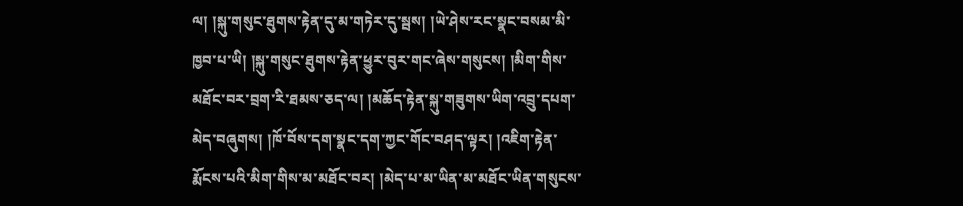ལ། །སྐུ་གསུང་ཐུགས་རྟེན་དུ་མ་གཏེར་དུ་སྦས། །ཡེ་ཤེས་རང་སྣང་བསམ་མི་ཁྱབ་པ་ཡི། །སྐུ་གསུང་ཐུགས་རྟེན་ཕྱུར་བུར་གང་ཞེས་གསུངས། །མིག་གིས་མཐོང་བར་བྲག་རི་ཐམས་ཅད་ལ། །མཆོད་རྟེན་སྐུ་གཟུགས་ཡིག་འབྲུ་དཔག་མེད་བཞུགས། །ཁོ་བོས་དག་སྣང་དག་ཀྱང་གོང་བཤད་ལྟར། །འཇིག་རྟེན་རྨོངས་པའི་མིག་གིས་མ་མཐོང་བར། །མེད་པ་མ་ཡིན་མ་མཐོང་ཡིན་གསུངས་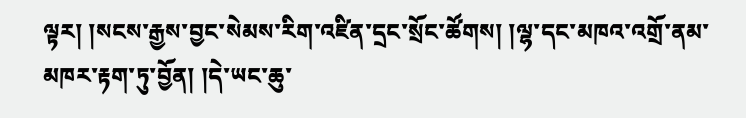ལྟར། །སངས་རྒྱས་བྱང་སེམས་རིག་འཛིན་དྲང་སྲོང་ཚོགས། །ལྷ་དང་མཁའ་འགྲོ་ནམ་མཁར་རྟག་ཏུ་བྱོན། །དེ་ཡང་ཆུ་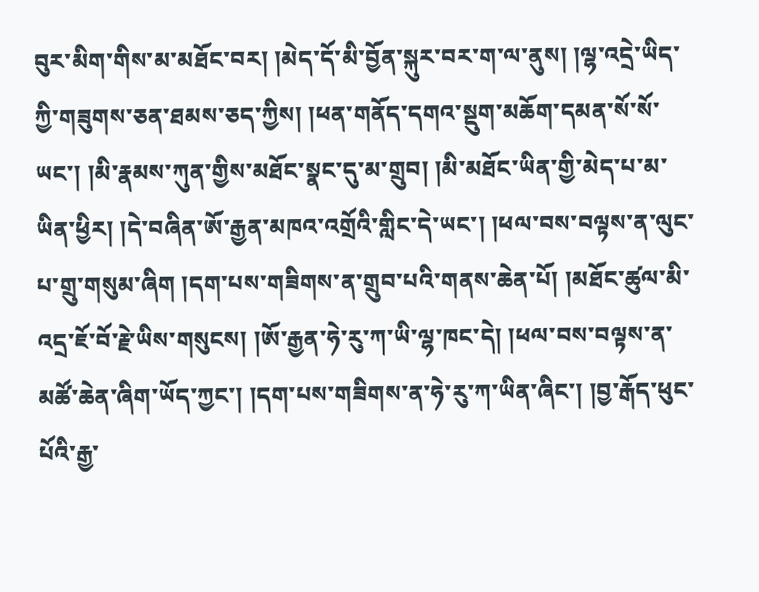བུར་མིག་གིས་མ་མཐོང་བར། །མེད་དོ་མི་བྱོན་སྐུར་བར་ག་ལ་ནུས། །ལྷ་འདྲེ་ཡིད་ཀྱི་གཟུགས་ཅན་ཐམས་ཅད་ཀྱིས། །ཕན་གནོད་དགའ་སྡུག་མཆོག་དམན་སོ་སོ་ཡང་། །མི་རྣམས་ཀུན་གྱིས་མཐོང་སྣང་དུ་མ་གྲུབ། །མི་མཐོང་ཡིན་གྱི་མེད་པ་མ་ཡིན་ཕྱིར། །དེ་བཞིན་ཨོ་རྒྱན་མཁའ་འགྲོའི་གླིང་དེ་ཡང་། །ཕལ་བས་བལྟས་ན་ལུང་པ་གྲུ་གསུམ་ཞིག །དག་པས་གཟིགས་ན་གྲུབ་པའི་གནས་ཆེན་པོ། །མཐོང་ཚུལ་མི་འདྲ་ཇོ་བོ་རྗེ་ཡིས་གསུངས། །ཨོ་རྒྱན་ཧེ་རུ་ཀ་ཡི་ལྷ་ཁང་དེ། །ཕལ་བས་བལྟས་ན་མཚོ་ཆེན་ཞིག་ཡོད་ཀྱང་། །དག་པས་གཟིགས་ན་ཧེ་རུ་ཀ་ཡིན་ཞིང་། །བྱ་རྒོད་ཕུང་པོའི་རྒྱ་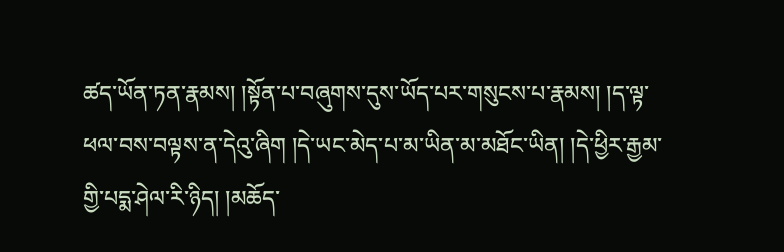ཚད་ཡོན་ཏན་རྣམས། །སྟོན་པ་བཞུགས་དུས་ཡོད་པར་གསུངས་པ་རྣམས། །ད་ལྟ་ཕལ་བས་བལྟས་ན་དེའུ་ཞིག །དེ་ཡང་མེད་པ་མ་ཡིན་མ་མཐོང་ཡིན། །དེ་ཕྱིར་རྒྱམ་གྱི་པདྨ་ཤེལ་རི་ཉིད། །མཆོད་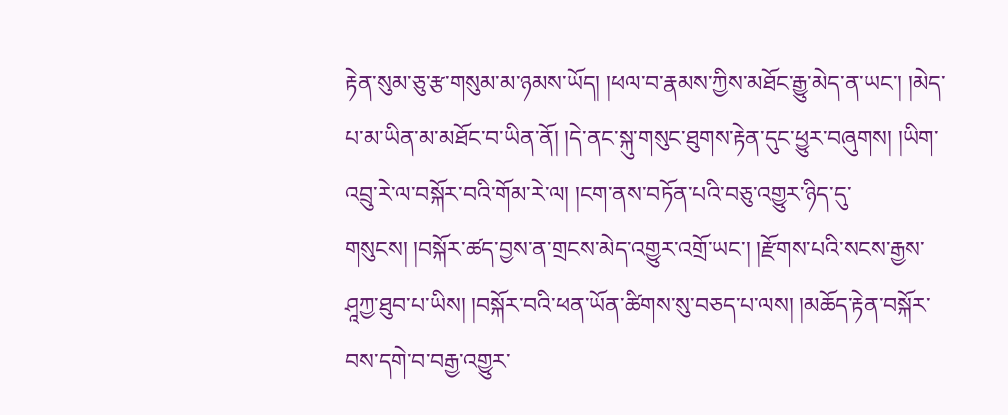རྟེན་སུམ་ཅུ་རྩ་གསུམ་མ་ཉམས་ཡོད། །ཕལ་བ་རྣམས་ཀྱིས་མཐོང་རྒྱུ་མེད་ན་ཡང་། །མེད་པ་མ་ཡིན་མ་མཐོང་བ་ཡིན་ནོ། །དེ་ནང་སྐུ་གསུང་ཐུགས་རྟེན་དུང་ཕྱུར་བཞུགས། །ཡིག་འབྲུ་རེ་ལ་བསྐོར་བའི་གོམ་རེ་ལ། །ངག་ནས་བཏོན་པའི་བཅུ་འགྱུར་ཉིད་དུ་གསུངས། །བསྐོར་ཚད་བྱས་ན་གྲངས་མེད་འགྱུར་འགྲོ་ཡང་། །རྫོགས་པའི་སངས་རྒྱས་ཤཱཀྱ་ཐུབ་པ་ཡིས། །བསྐོར་བའི་ཕན་ཡོན་ཚིགས་སུ་བཅད་པ་ལས། །མཆོད་རྟེན་བསྐོར་བས་དགེ་བ་བརྒྱ་འགྱུར་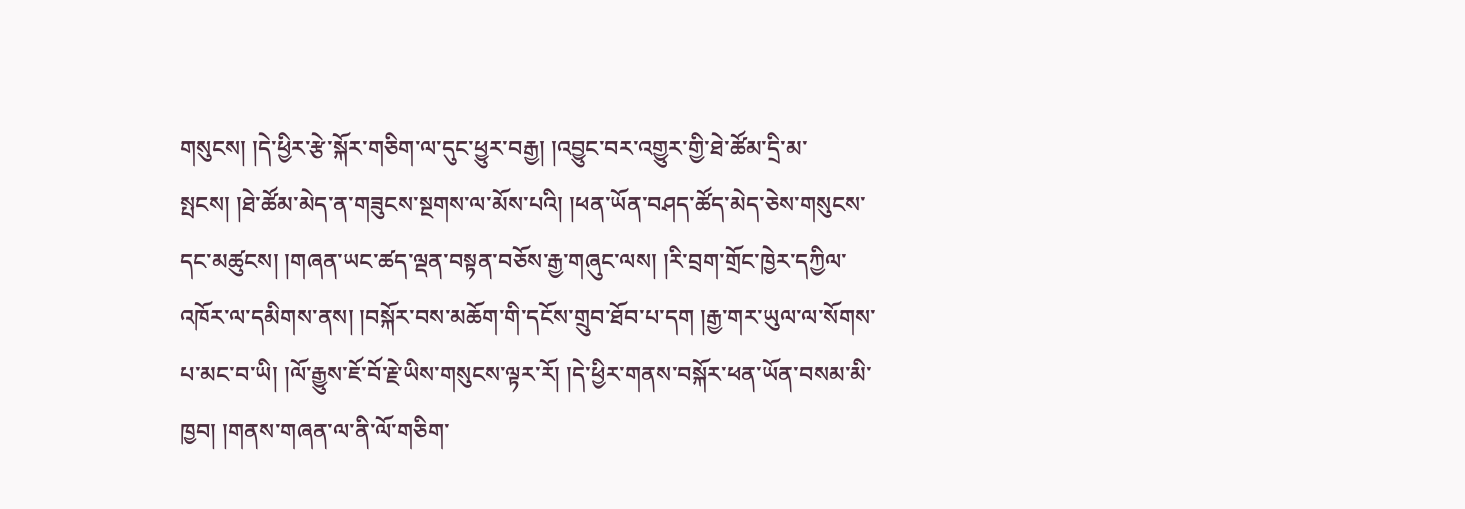གསུངས། །དེ་ཕྱིར་རྩེ་སྐོར་གཅིག་ལ་དུང་ཕྱུར་བརྒྱ། །འབྱུང་བར་འགྱུར་གྱི་ཐེ་ཚོམ་དྲི་མ་སྤངས། །ཐེ་ཚོམ་མེད་ན་གཟུངས་སྔགས་ལ་མོས་པའི། །ཕན་ཡོན་བཤད་ཚོད་མེད་ཅེས་གསུངས་དང་མཚུངས། །གཞན་ཡང་ཚད་ལྡན་བསྟན་བཅོས་རྒྱ་གཞུང་ལས། །རི་བྲག་གྲོང་ཁྱེར་དཀྱིལ་འཁོར་ལ་དམིགས་ནས། །བསྐོར་བས་མཆོག་གི་དངོས་གྲུབ་ཐོབ་པ་དག །རྒྱ་གར་ཡུལ་ལ་སོགས་པ་མང་བ་ཡི། །ལོ་རྒྱུས་ཇོ་བོ་རྗེ་ཡིས་གསུངས་ལྟར་རོ། །དེ་ཕྱིར་གནས་བསྐོར་ཕན་ཡོན་བསམ་མི་ཁྱབ། །གནས་གཞན་ལ་ནི་ལོ་གཅིག་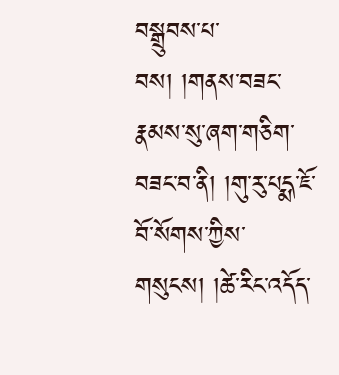བསྒྲུབས་པ་བས། །གནས་བཟང་རྣམས་སུ་ཞག་གཅིག་བཟང་བ་ནི། །གུ་རུ་པདྨ་ཇོ་བོ་སོགས་ཀྱིས་གསུངས། །ཚེ་རིང་འདོད་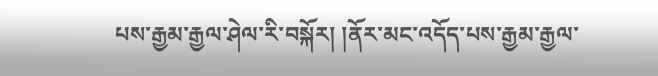པས་རྒྱམ་རྒྱལ་ཤེལ་རི་བསྐོར། །ནོར་མང་འདོད་པས་རྒྱམ་རྒྱལ་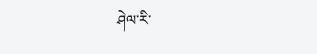ཤེལ་རི་